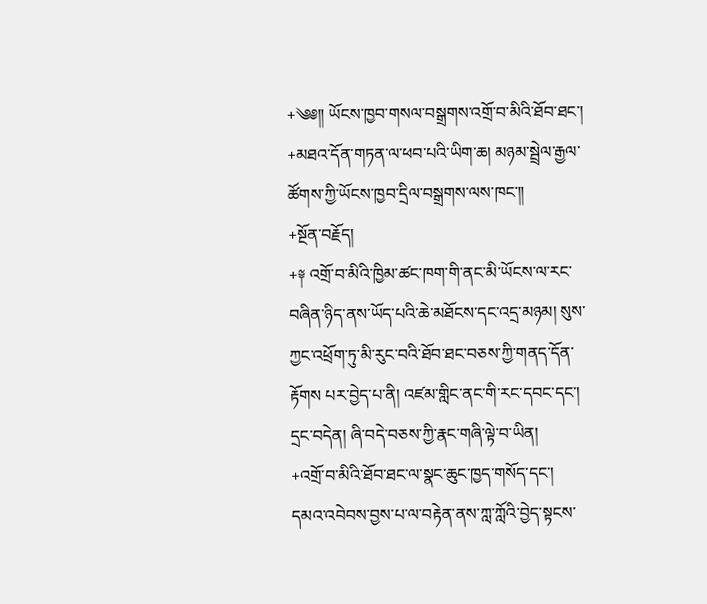+༄༅༎ ཡོངས་ཁྱབ་གསལ་བསྒྲགས་འགྲོ་བ་མིའི་ཐོབ་ཐང་།
+མཐའ་དོན་གཏན་ལ་ཕབ་པའི་ཡིག་ཆ། མཉམ་སྦྲེལ་རྒྱལ་ཚོགས་ཀྱི་ཡོངས་ཁྱབ་དྲིལ་བསྒྲགས་ལས་ཁང་༎
+སྔོན་བརྗོད།
+༈ འགྲོ་བ་མིའི་ཁྱིམ་ཚང་ཁག་གི་ནང་མི་ཡོངས་ལ་རང་བཞིན་ཉིད་ནས་ཡོད་པའི་ཆེ་མཐོངས་དང་འདྲ་མཉམ། སུས་ཀྱང་འཕྲོག་ཏུ་མི་རུང་བའི་ཐོབ་ཐང་བཅས་ཀྱི་གནད་དོན་རྟོགས པར་བྱེད་པ་ནི། འཛམ་གླིང་ནང་གི་རང་དབང་དང་། དྲང་བདེན། ཞི་བདེ་བཅས་ཀྱི་རྣང་གཞི་ལྟེ་བ་ཡིན།
+འགྲོ་བ་མིའི་ཐོབ་ཐང་ལ་སྣང་ཆུང་ཁྱད་གསོད་དང་། དམའ་འབེབས་བྱས་པ་ལ་བརྟེན་ནས་ཀླ་ཀློའི་བྱེད་སྟངས་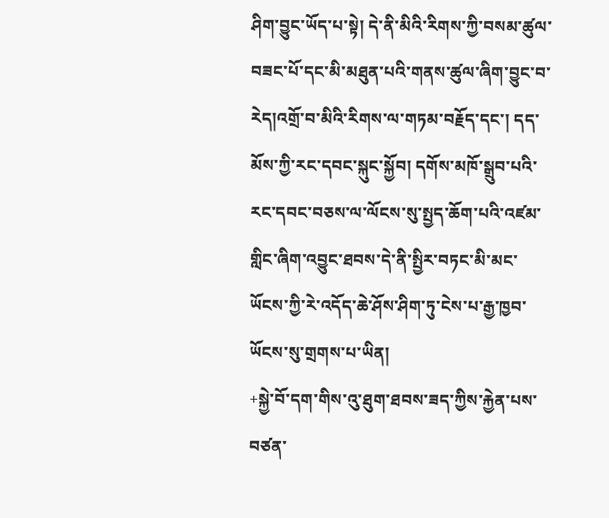ཤིག་བྱུང་ཡོད་པ་སྟེ། དེ་ནི་མིའི་རིགས་ཀྱི་བསམ་ཚུལ་བཟང་པོ་དང་མི་མཐུན་པའི་གནས་ཚུལ་ཞིག་བྱུང་བ་རེད།འགྲོ་བ་མིའི་རིགས་ལ་གཏམ་བརྗོད་དང་། དད་མོས་ཀྱི་རང་དབང་སྐུང་སྐྱོབ། དགོས་མཁོ་སྒྲུབ་པའི་རང་དབང་བཅས་ལ་ལོངས་སུ་སྤྱད་ཆོག་པའི་འཛམ་གླིང་ཞིག་འབྱུང་ཐབས་དེ་ནི་སྤྱིར་བཏང་མི་མང་ཡོངས་ཀྱི་རེ་འདོད་ཆེ་ཤོས་ཤིག་ཏུ་ངེས་པ་རྒྱ་ཁྱབ་ཡོངས་སུ་གྲགས་པ་ཡིན།
+སྐྱེ་བོ་དག་གིས་འུ་ཐུག་ཐབས་ཟད་ཀྱིས་རྐྱེན་པས་བཙན་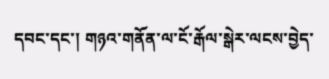དབང་དང་། གཉའ་གནོན་ལ་ངོ་རྒོལ་སྒེར་ལངས་བྱེད་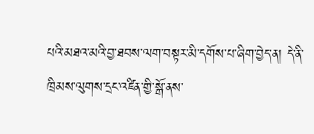པའི་མཐའ་མའི་བྱ་ཐབས་ལག་བསྟར་མི་དགོས་པ་ཞིག་བྱེད་ན། དེ་ནི་ཁྲིམས་ལུགས་དྲང་འཛིན་གྱི་སྒོ་ནས་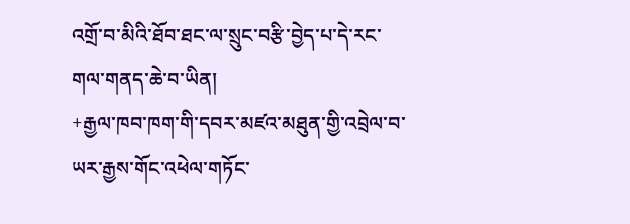འགྲོ་བ་མིའི་ཐོབ་ཐང་ལ་སྲུང་བརྩི་བྱེད་པ་དེ་རང་གལ་གནད་ཆེ་བ་ཡིན།
+རྒྱལ་ཁབ་ཁག་གི་དབར་མཛའ་མཐུན་གྱི་འབྲེལ་བ་ཡར་རྒྱས་གོང་འཕེལ་གཏོང་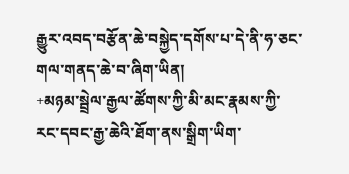རྒྱུར་འབད་བརྩོན་ཆེ་བསྐྱེད་དགོས་པ་དེ་ནི་ཧ་ཅང་གལ་གནད་ཆེ་བ་ཞིག་ཡིན།
+མཉམ་སྦྲེལ་རྒྱལ་ཚོགས་ཀྱི་མི་མང་རྣམས་ཀྱི་རང་དབང་རྒྱ་ཆེའི་ཐོག་ནས་སྒྲིག་ཡིག་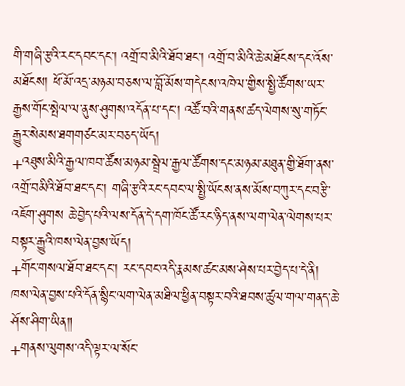གི་གཞི་རྩའི་རང་དབང་དང་། འགྲོ་བ་མིའི་ཐོབ་ཐང་། འགྲོ་བ་མིའི་ཆེ་མཐོངས་དང་འོས་མཐོངས། ཕོ་མོ་འདྲ་མཉམ་བཅས་ལ་བློ་མོས་གདེངས་འཁེལ་གྱིས་སྤྱི་ཚོགས་ཡར་རྒྱས་གོང་སྤེལ་ལ་ནུས་ཤུགས་འདོན་པ་དང་། འཚོ་བའི་གནས་ཚད་ལེགས་སུ་གཏོང་རྒྱུར་སེམས་ཐགགཙང་མར་བཅད་ཡོད།
+འཐུས་མིའི་རྒྱལ་ཁབ་ཚོས་མཉམ་སྦྲེལ་རྒྱལ་ཚོགས་དང་མཉམ་མཐུན་གྱི་ཐོག་ནས་འགྲོ་བམིའི་ཐོབ་ཐང་དང་། གཞི་རྩའི་རང་དབང་ལ་སྤྱི་ཡོངས་ནས་མོས་བཀུར་དང་བརྩི་འཇོག་ཤུགས ཆེ་བྱེད་པའི་ལས་དོན་དེ་དག་ཁོང་ཚོ་རང་ཉིད་ནས་ལག་ལེན་ལེགས་པར་བསྟར་རྒྱུའི་ཁས་ལེན་བྱས་ཡོད།
+གོང་གསལ་ཐོབ་ཐང་དང་། རང་དབང་འདི་རྣམས་ཚང་མས་ཤེས་པར་བྱེད་པ་དེ་ནི། ཁས་ལེན་བྱས་པའི་དོན་སྙིང་ལག་ལེན་མཐིལ་ཕྱིན་བསྟར་བའི་ཐབས་ཚུལ་གལ་གནད་ཆེ་ཤོས་ཤིག་ཡིན༎
+གནས་ལུགས་འདི་ལྟར་ལ་སོང་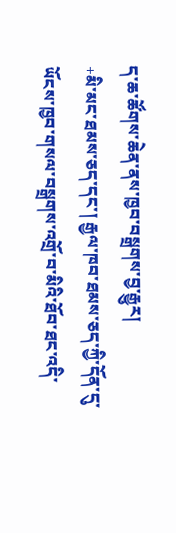ད་ཆ་ཚོགས་ཆེན་ནས་ཁྱབ་བསྒྲགས་བྱ་རྒྱུར།
+མི་མང་ཐམས་ཅད་དང་། རྒྱལ་ཁབ་ཐམས་ཅད་ཀྱི་དོན་དུ་ཡོངས་ཁྱབ་གསལ་བསྒྲགས་འགྲོ་བ་མིའི་ཐོབ་ཐང་འདི་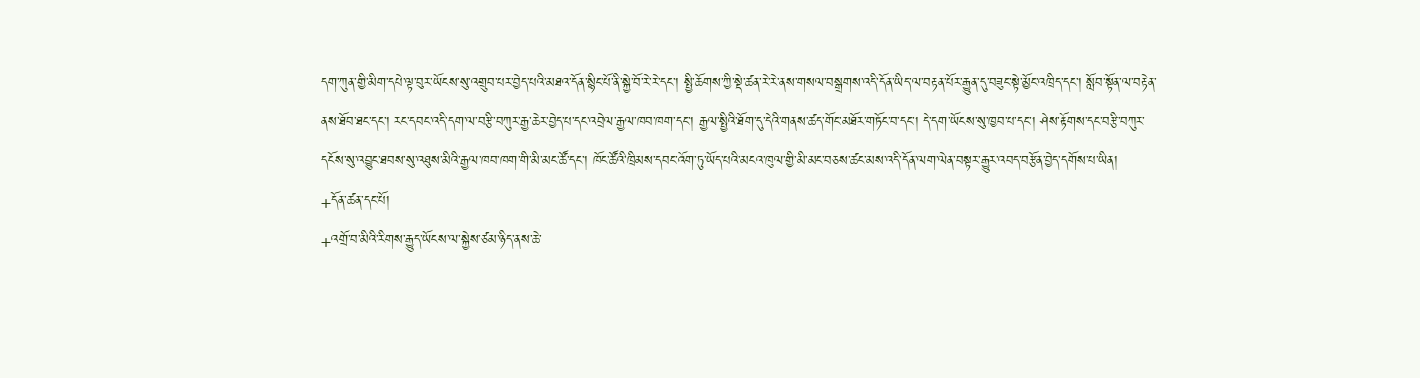དག་ཀུན་གྱི་མིག་དཔེ་ལྟ་བུར་ཡོངས་སུ་འགྲུབ་པར་བྱེད་པའི་མཐའ་དོན་སྙིང་པོ་ནི་སྐྱེ་བོ་རེ་རེ་དང་། སྤྱི་ཆོགས་ཀྱི་སྡེ་ཚན་རེ་རེ་ནས་གསལ་བསྒྲགས་འདི་དོན་ཡིད་ལ་བརྟན་པོར་རྒྱུན་དུ་བཟུང་སྟེ་མྱོང་འཁྲིད་དང་། སློབ་སྟོན་ལ་བརྟེན་ནས་ཐོབ་ཐང་དང་། རང་དབང་འདི་དག་ལ་བརྩི་བཀུར་རྒྱ་ཆེར་བྱེད་པ་དང་འབྲེལ་རྒྱལ་ཁབ་ཁག་དང་། རྒྱལ་སྤྱིའི་ཐོག་དུ་དེའི་གནས་ཚད་གོང་མཐོར་གཏོང་བ་དང་། དེ་དག་ཡོངས་སུ་ཁྱབ་པ་དང་། ཤེས་རྟོགས་དང་བརྩི་བཀུར་དངོས་སུ་འབྱུང་ཐབས་སུ་འཐུས་མིའི་རྒྱལ་ཁབ་ཁག་གི་མི་མང་ཚོ་དང་། ཁོང་ཚོའི་ཁྲིམས་དབང་འོག་ཏུ་ཡོད་པའི་མངའ་ཁུལ་གྱི་མི་མང་བཅས་ཚང་མས་འདི་དོན་ལག་ལེན་བསྟར་རྒྱུར་འབད་བརྩོན་བྱེད་དགོས་པ་ཡིན།
+དོན་ཚན་དང་པོ།
+འགྲོ་བ་མིའི་རིགས་རྒྱུད་ཡོངས་ལ་སྐྱེས་ཙམ་ཉིད་ནས་ཆེ་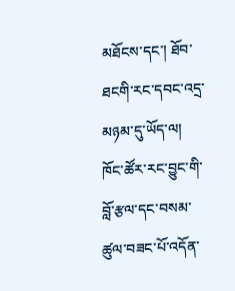མཐོངས་དང་། ཐོབ་ཐངགི་རང་དབང་འདྲ་མཉམ་དུ་ཡོད་ལ། ཁོང་ཚོར་རང་བྱུང་གི་བློ་རྩལ་དང་བསམ་ཚུལ་བཟང་པོ་འདོན་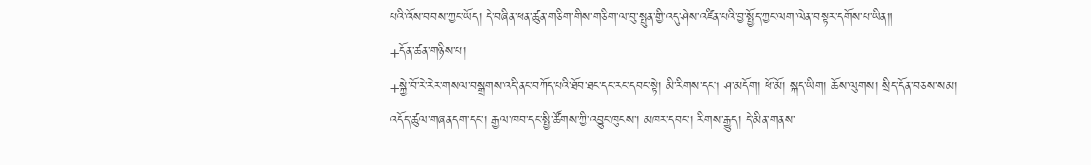པའི་འོས་བབས་ཀྱང་ཡོད། དེ་བཞིན་ཕན་ཚུན་གཅིག་གིས་གཅིག་ལ་བུ་སྤུན་གྱི་འདུ་ཤེས་འཛིན་པའི་བྱ་སྤྱོད་ཀྱང་ལག་ལེན་བསྟར་དགོས་པ་ཡིན༎
+དོན་ཚན་གཉིས་པ།
+སྐྱེ་བོ་རེ་རེར་གསལ་བསྒྲགས་འདི་ནང་བཀོད་པའི་ཐོབ་ཐང་དང་རང་དབང་སྟེ། མི་རིགས་དང། ཤ་མདོག། ཕོ་མོ། སྐད་ཡིག། ཆོས་ལུགས། སྲིད་དོན་བཅས་སམ། འདོད་ཚུལ་གཞནདག་དང་། རྒྱལ་ཁབ་དང་སྤྱི་ཚོགས་ཀྱི་འབྱུང་ཁུངས་། མཁར་དབང་། རིགས་རྒྱུད། དེ་མིན་གནས་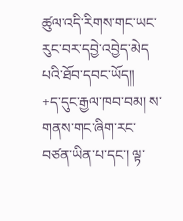ཚུལ་འདི་རིགས་གང་ཡང་རུང་བར་དབྱེ་འབྱེད་མེད པའི་ཐོབ་དབང་ཡོད༎
+ད་དུང་རྒྱལ་ཁབ་བམ། ས་གནས་གང་ཞིག་རང་བཙན་ཡིན་པ་དང་། ལྟ་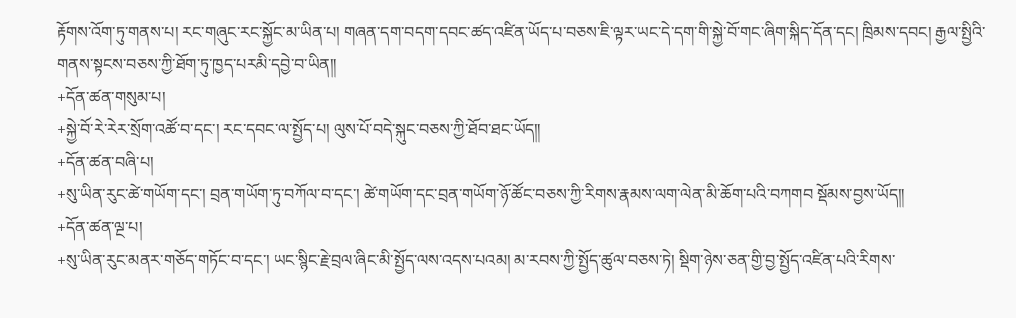རྟོགས་འོག་ཏུ་གནས་པ། རང་གཞུང་རང་སྐྱོང་མ་ཡིན་པ། གཞན་དག་བདག་དབང་ཚད་འཛིན་ཡོད་པ་བཅས་ཇི་ལྟར་ཡང་དེ་དག་གི་སྐྱེ་བོ་གང་ཞིག་སྐིད་དོན་དང། ཁྲིམས་དབང། རྒྱལ་སྤྱིའི་གནས་སྟངས་བཅས་ཀྱི་ཐོག་ཏུ་ཁྱད་པརམི་དབྱེ་བ་ཡིན༎
+དོན་ཚན་གསུམ་པ།
+སྐྱེ་བོ་རེ་རེར་སྲོག་འཚོ་བ་དང་། རང་དབང་ལ་སྤྱོད་པ། ལུས་པོ་བདེ་སྐུང་བཅས་ཀྱི་ཐོབ་ཐང་ཡོད༎
+དོན་ཚན་བཞི་པ།
+སུ་ཡིན་རུང་ཚེ་གཡོག་དང་། བྲན་གཡོག་ཏུ་བཀོལ་བ་དང་། ཚེ་གཡོག་དང་བྲན་གཡོག་ཉོ་ཚོང་བཅས་ཀྱི་རིགས་རྣམས་ལག་ལེན་མི་ཆོག་པའི་བཀགབ སྡོམས་བྱས་ཡོད༎
+དོན་ཚན་ལྔ་པ།
+སུ་ཡིན་རུང་མནར་གཅོད་གཏོང་བ་དང་། ཡང་སྙིང་རྗེ་བྲལ་ཞིང་མི་སྤྱོད་ལས་འདས་པའམ། མ་རབས་ཀྱི་སྤྱོད་ཚུལ་བཅས་ཏེ། སྡིག་ཉེས་ཅན་གྱི་བྱ་སྤྱོད་འཛིན་པའི་རིགས་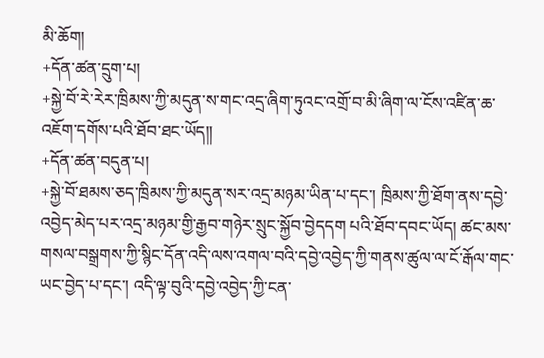མི་ཆོག།
+དོན་ཚན་དྲུག་པ།
+སྐྱེ་བོ་རེ་རེར་ཁྲིམས་ཀྱི་མདུན་ས་གང་འདྲ་ཞིག་ཏུའང་འགྲོ་བ་མི་ཞིག་ལ་ངོས་འཛིན་ཆ་འཇོག་དགོས་པའི་ཐོབ་ཐང་ཡོད༎
+དོན་ཚན་བདུན་པ།
+སྐྱེ་བོ་ཐམས་ཅད་ཁྲིམས་ཀྱི་མདུན་སར་འདྲ་མཉམ་ཡིན་པ་དང་། ཁྲིམས་ཀྱི་ཐོག་ནས་དབྱེ་འབྱེད་མེད་པར་འདྲ་མཉམ་གྱི་རྒྱབ་གཉེར་སྲུང་སྐྱོབ་བྱེདདག པའི་ཐོབ་དབང་ཡོད། ཚང་མས་གསལ་བསྒྲགས་ཀྱི་སྙིང་དོན་འདི་ལས་འགལ་བའི་དབྱེ་འབྱེད་ཀྱི་གནས་ཚུལ་ལ་ངོ་རྒོལ་གང་ཡང་བྱེད་པ་དང་། འདི་ལྟ་བུའི་དབྱེ་འབྱེད་ཀྱི་ངན་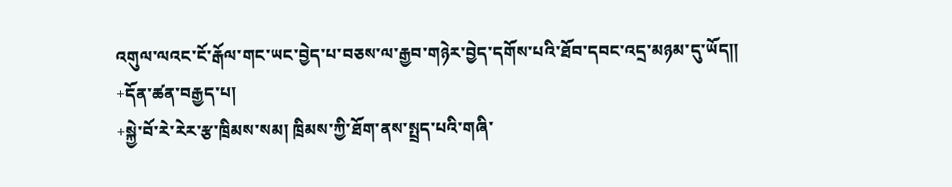འགུལ་ལའང་ངོ་རྒོལ་གང་ཡང་བྱེད་པ་བཅས་ལ་རྒྱབ་གཉེར་བྱེད་དགོས་པའི་ཐོབ་དབང་འདྲ་མཉམ་དུ་ཡོད༎
+དོན་ཚན་བརྒྱད་པ།
+སྐྱེ་བོ་རེ་རེར་རྩ་ཁྲིམས་སམ། ཁྲིམས་ཀྱི་ཐོག་ནས་སྤྲད་པའི་གཞི་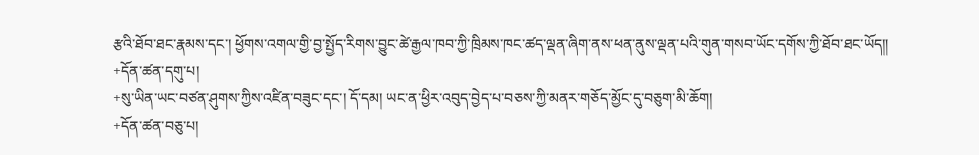རྩའི་ཐོབ་ཐང་རྣམས་དང་། ཕྱོགས་འགལ་གྱི་བྱ་སྤྱོད་རིགས་བྱུང་ཚེ་རྒྱལ་ཁབ་ཀྱི་ཁྲིམས་ཁང་ཚད་ལྡན་ཞིག་ནས་ཕན་ནུས་ལྡན་པའི་གུན་གསབ་ཡོང་དགོས་ཀྱི་ཐོབ་ཐང་ཡོད༎
+དོན་ཚན་དགུ་པ།
+སུ་ཡིན་ཡང་བཙན་ཤུགས་ཀྱིས་འཛིན་བཟུང་དང་། དོ་དམ། ཡང་ན་ཕྱིར་འབུད་བྱེད་པ་བཅས་ཀྱི་མནར་གཅོད་མྱོང་དུ་བཅུག་མི་ཆོག།
+དོན་ཚན་བཅུ་པ།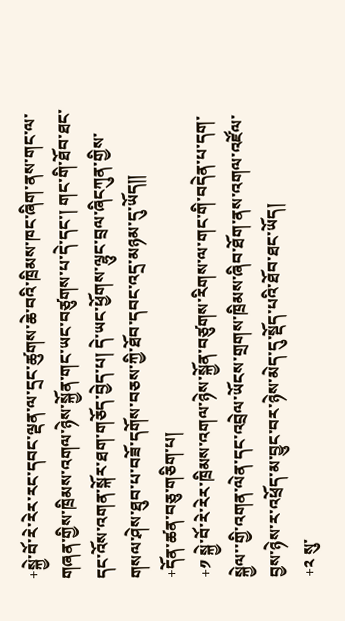+སྐྱེ་བོ་རེ་རེར་རང་དབང་ལྡན་ལ་དྲང་ཚུགས་ཆེ་བའི་ཁྲིམས་ཁང་ཞིག་ནས་གང་ལ་གཞན་གྱིས་ཁྲིམས་འགལ་ཉེས་སྐྱོན་གང་ཡང་བཙུགས་པ་དེ་དང་། གང་གི་ཐོབ་ཐང་དང་འོས་འགན་སྐོར་ཐག་གཅོད་བྱེད་པ། དེ་ཡང་ཕྱོགས་ལྷུང་བྲལ་ཞིངཀུན་གྱིས་གསལ་ཤེས་ཐུབ་པ་བཟོ་དགོས་བཅས་ཀྱི་ཐོབ་དབང་འདྲ་མཉམ་དུ་ཡོད༎
+དོན་ཚན་བཅུ་གཅིག་པ།
+༡ སྐྱེ་བོ་རེ་རེར་ཁྲིམས་འགལ་ཉེས་སྐྱོན་བཙུགས་རིགས་ལ་གང་གི་བདེན་པ་དག་སྐྱེལ་་གྱི་འགན་ལེན་དང་འབྲེལ་ཡོངས་གྲགས་ཁྲིམས་ཞིབ་ཐོག་ནས་འགལ་འཛོལ་བྱས་ཉེས་ར་འཕྲོད་མ་བྱུང་བར་ཉེས་མེད་དུ་སྡོད་པའི་ཐོབ་ཐང་ཡོད།
+༢ སུ་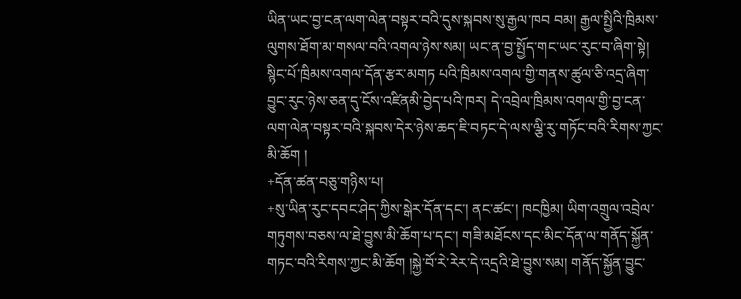ཡིན་ཡང་བྱ་ངན་ལག་ལེན་བསྟར་བའི་དུས་སྐབས་སུ་རྒྱལ་ཁབ བམ། རྒྱལ་སྤྱིའི་ཁྲིམས་ལུགས་ཐོག་མ་གསལ་བའི་འགལ་ཉེས་སམ། ཡང་ན་བྱ་སྤྱོད་གང་ཡང་རུང་བ་ཞིག་སྟེ། སྙིང་པོ་ཁྲིམས་འགལ་དོན་རྩར་མགཏ པའི་ཁྲིམས་འགལ་གྱི་གནས་ཚུལ་ཅི་འདྲ་ཞིག་བྱུང་རུང་ཉེས་ཅན་དུ་ངོས་འཛིནམི་བྱེད་པའི་ཁར། དེ་འབྲེལ་ཁྲིམས་འགལ་གྱི་བྱ་ངན་ལག་ལེན་བསྟར་བའི་སྐབས་དེར་ཉེས་ཆད་ཇི་བཏང་དེ་ལས་ལྕི་རུ་གཏོང་བའི་རིགས་ཀྱང་མི་ཆོག །
+དོན་ཚན་བཅུ་གཉིས་པ།
+སུ་ཡིན་རུང་དབང་ཤེད་ཀྱིས་སྒེར་དོན་དང་། ནང་ཚང་། ཁངཁྱིམ། ཡིག་འགྲུལ་འབྲེལ་གཏུགས་བཅས་ལ་ཐེ་བྱུས་མི་ཆོག་པ་དང་། གཟི་མཐོངས་དང་མིང་དོན་ལ་གནོད་སྐྱོན་གཏང་བའི་རིགས་ཀྱང་མི་ཆོག །སྐྱེ་བོ་རེ་རེར་དེ་འདྲའི་ཐེ་བྱུས་སམ། གནོད་སྐྱོན་བྱུང་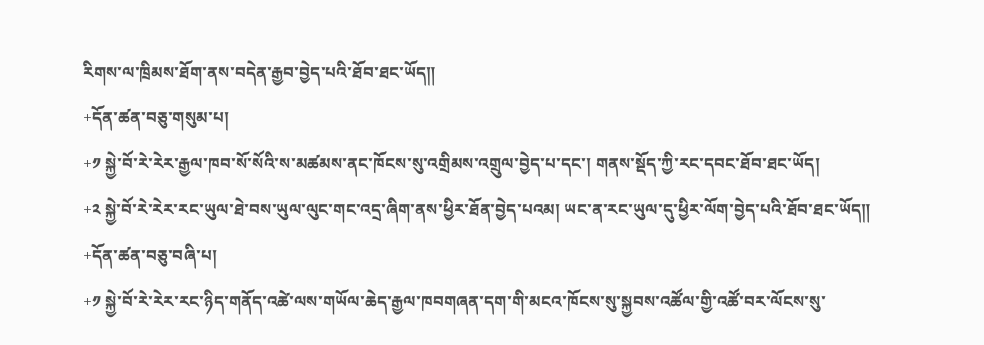རིགས་ལ་ཁྲིམས་ཐོག་ནས་བདེན་རྒྱབ་བྱེད་པའི་ཐོབ་ཐང་ཡོད༎
+དོན་ཚན་བཅུ་གསུམ་པ།
+༡ སྐྱེ་བོ་རེ་རེར་རྒྱལ་ཁབ་སོ་སོའི་ས་མཚམས་ནང་ཁོངས་སུ་འགྲིམས་འགྲུལ་བྱེད་པ་དང་། གནས་སྡོད་ཀྱི་རང་དབང་ཐོབ་ཐང་ཡོད།
+༢ སྐྱེ་བོ་རེ་རེར་རང་ཡུལ་ཐེ་བས་ཡུལ་ལུང་གང་འདྲ་ཞིག་ནས་ཕྱིར་ཐོན་བྱེད་པའམ། ཡང་ན་རང་ཡུལ་དུ་ཕྱིར་ལོག་བྱེད་པའི་ཐོབ་ཐང་ཡོད༎
+དོན་ཚན་བཅུ་བཞི་པ།
+༡ སྐྱེ་བོ་རེ་རེར་རང་ཉིད་གནོད་འཚེ་ལས་གཡོལ་ཆེད་རྒྱལ་ཁབགཞན་དག་གི་མངའ་ཁོངས་སུ་སྐྱབས་འཚོལ་གྱི་འཚོ་བར་ལོངས་སུ་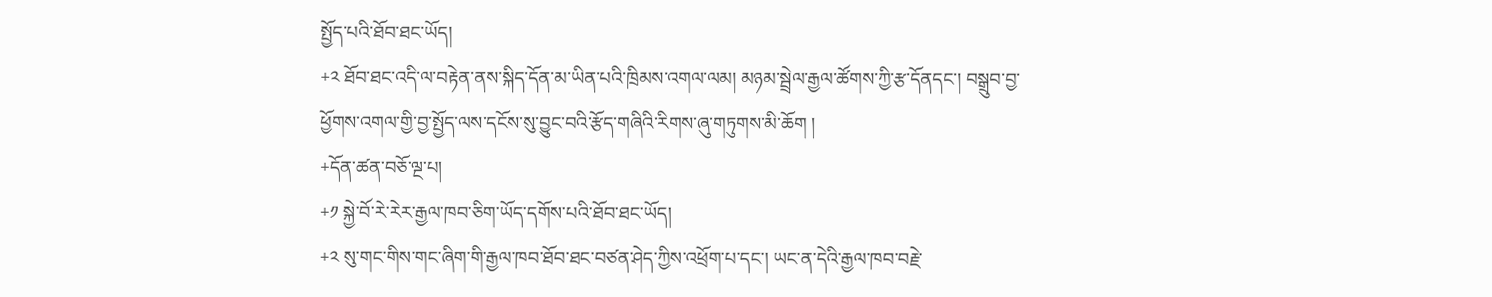སྤྱོད་པའི་ཐོབ་ཐང་ཡོད།
+༢ ཐོབ་ཐང་འདི་ལ་བརྟེན་ནས་སྐིད་དོན་མ་ཡིན་པའི་ཁྲིམས་འགལ་ལམ། མཉམ་སྦྲེལ་རྒྱལ་ཚོགས་ཀྱི་རྩ་དོནདང་། བསྒྲུབ་བྱ་ཕྱོགས་འགལ་གྱི་བྱ་སྤྱོད་ལས་དངོས་སུ་བྱུང་བའི་རྩོད་གཞིའི་རིགས་ཞུ་གཏུགས་མི་ཆོག །
+དོན་ཚན་བཅོ་ལྔ་པ།
+༡ སྐྱེ་བོ་རེ་རེར་རྒྱལ་ཁབ་ཅིག་ཡོད་དགོས་པའི་ཐོབ་ཐང་ཡོད།
+༢ སུ་གང་གིས་གང་ཞིག་གི་རྒྱལ་ཁབ་ཐོབ་ཐང་བཙན་ཤེད་ཀྱིས་འཕྲོག་པ་དང་། ཡང་ན་དེའི་རྒྱལ་ཁབ་བརྗེ་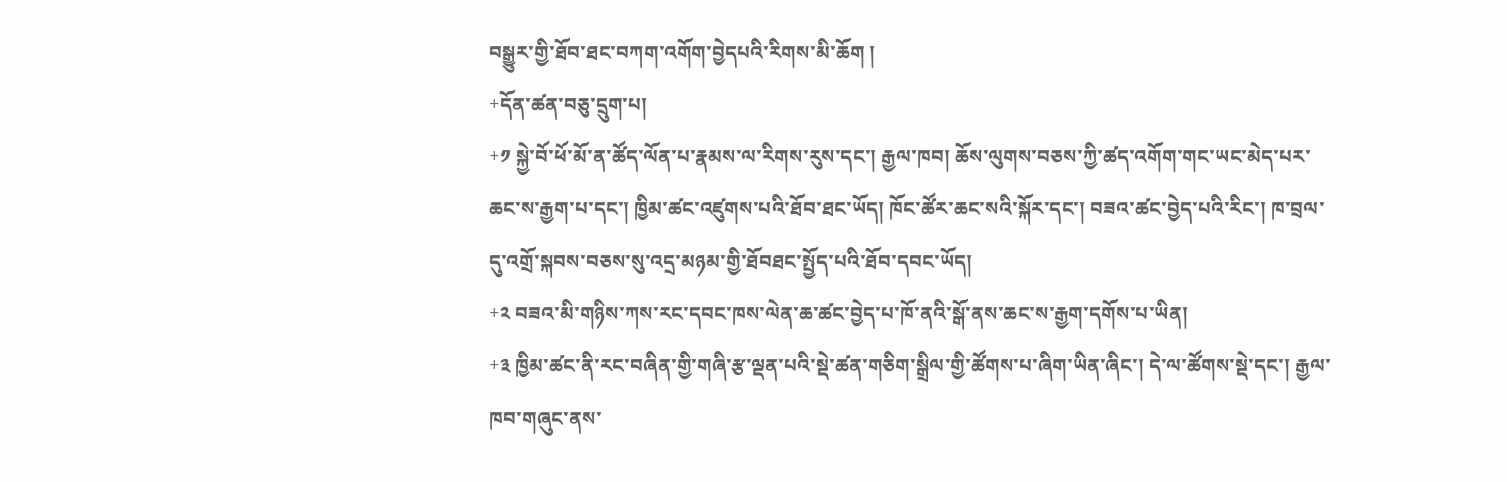བསྒྱུར་གྱི་ཐོབ་ཐང་བཀག་འགོག་བྱེདཔའི་རིགས་མི་ཆོག །
+དོན་ཚན་བཅུ་དྲུག་པ།
+༡ སྐྱེ་བོ་ཕོ་མོ་ན་ཚོད་ལོན་པ་རྣམས་ལ་རིགས་རུས་དང་། རྒྱལ་ཁབ། ཆོས་ལུགས་བཅས་ཀྱི་ཚད་འགོག་གང་ཡང་མེད་པར་ཆང་ས་རྒྱག་པ་དང་། ཁྱིམ་ཚང་འཛུགས་པའི་ཐོབ་ཐང་ཡོད། ཁོང་ཚོར་ཆང་སའི་སྐོར་དང་། བཟའ་ཚང་བྱེད་པའི་རིང་། ཁ་བྲལ་དུ་འགྲོ་སྐབས་བཅས་སུ་འདྲ་མཉམ་གྱི་ཐོབཐང་སྤྱོད་པའི་ཐོབ་དབང་ཡོད།
+༢ བཟའ་མི་གཉིས་ཀས་རང་དབང་ཁས་ལེན་ཆ་ཚང་བྱེད་པ་ཁོ་ནའི་སྒོ་ནས་ཆང་ས་རྒྱག་དགོས་པ་ཡིན།
+༣ ཁྱིམ་ཚང་ནི་རང་བཞིན་གྱི་གཞི་རྩ་ལྡན་པའི་སྡེ་ཚན་གཅིག་སྒྲིལ་གྱི་ཚོགས་པ་ཞིག་ཡིན་ཞིང་། དེ་ལ་ཚོགས་སྡེ་དང་། རྒྱལ་ཁབ་གཞུང་ནས་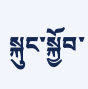སྐུང་སྐྱོབ་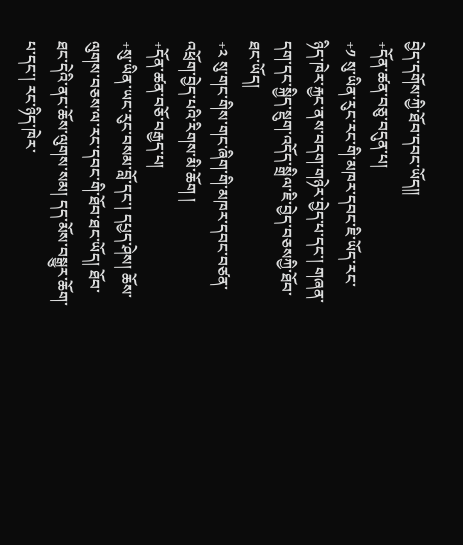བྱེད་དགོས་ཀྱི་ཐོབ་དབང་ཡོད༎
+དོན་ཚན་བཅུ་བདུན་པ།
+༡ སུ་ཡིན་རུང་རང་གི་མཁར་དབང་ཇི་ཡོད་རང་ཉིད་ཁེར་རྐྱང་ནས་བདག་གཉེར་བྱེད་པ་དང་། གཞན་དག་དང་སྐྱིད་སྡུག་འདོད་སྒྲིལ་ཇི་བྱེད་བཅསཀྱི་ཐོབ་ཐང་ཡོད།
+༢ སུ་གང་གིས་གང་ཞིག་གི་མཁར་དབང་བཙན་འཕྲོག་བྱེད་པའི་རིགས་མི་ཆོག །
+དོན་ཚན་བཅོ་བརྒྱད་པ།
+སུ་ཡིན་ཡང་རུང་བསམ་བློ་དང་། དཔྱད་ཤེས། ཆོས་ལུགས་བཅས་ལ་རང་དབང་གི་ཐོབ་ཐང་ཡོད། ཐོབ་ཐང་དེའི་ནང་ཆོས་ལུགས་སམ། དད་མོས་བསྒྱུར་ཆོག་པ་དང་། རང་ཉིད་ཁེར་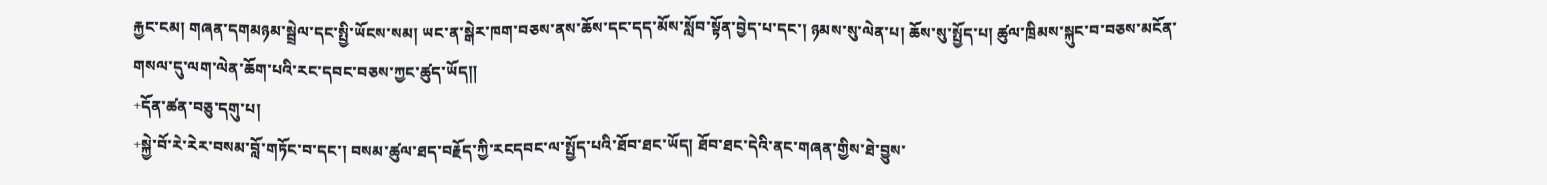རྐྱང་ངམ། གཞན་དགམཉམ་སྦྲེལ་དང་སྤྱི་ཡོངས་སམ། ཡང་ན་སྒེར་ཁག་བཅས་ནས་ཆོས་དང་དད་མོས་སློབ་སྟོན་བྱེད་པ་དང་། ཉམས་སུ་ལེན་པ། ཆོས་སུ་སྤྱོད་པ། ཚུལ་ཁྲིམས་སྐུང་བ་བཅས་མངོན་གསལ་དུ་ལག་ལེན་ཆོག་པའི་རང་དབང་བཅས་ཀྱང་ཚུད་ཡོད༎
+དོན་ཚན་བཅུ་དགུ་པ།
+སྐྱེ་བོ་རེ་རེར་བསམ་བློ་གཏོང་བ་དང་། བསམ་ཚུལ་ཐད་བརྗོད་ཀྱི་རངདབང་ལ་སྤྱོད་པའི་ཐོབ་ཐང་ཡོད། ཐོབ་ཐང་དེའི་ནང་གཞན་གྱིས་ཐེ་བྱུས་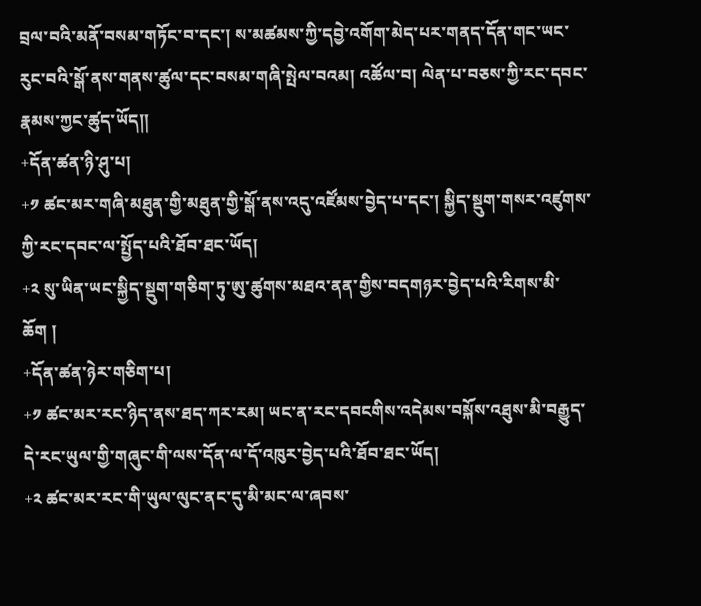བྲལ་བའི་མནོ་བསམ་གཏོང་བ་དང་། ས་མཚམས་ཀྱི་དབྱེ་འགོག་མེད་པར་གནད་དོན་གང་ཡང་རུང་བའི་སྒོ་ནས་གནས་ཚུལ་དང་བསམ་གཞི་སྤེལ་བའམ། འཚོལ་བ། ལེན་པ་བཅས་ཀྱི་རང་དབང་རྣམས་ཀྱང་ཚུད་ཡོད༎
+དོན་ཚན་ཉི་ཤུ་པ།
+༡ ཚང་མར་གཞི་མཐུན་གྱི་མཐུན་གྱི་སྒོ་ནས་འདུ་འཛོམས་བྱེད་པ་དང་། སྐྱིད་སྡུག་གསར་འཛུགས་ཀྱི་རང་དབང་ལ་སྤྱོད་པའི་ཐོབ་ཐང་ཡོད།
+༢ སུ་ཡིན་ཡང་སྐྱིད་སྡུག་གཅིག་ཏུ་ཨུ་ཚུགས་མཐའ་ནན་གྱིས་བདགཉར་བྱེད་པའི་རིགས་མི་ཆོག །
+དོན་ཚན་ཉེར་གཅིག་པ།
+༡ ཚང་མར་རང་ཉིད་ནས་ཐད་ཀར་རམ། ཡང་ན་རང་དབངགིས་འདེམས་བསྐོས་འཐུས་མི་བརྒྱུད་དེ་རང་ཡུལ་གྱི་གཞུང་གི་ལས་དོན་ལ་དོ་འཁུར་བྱེད་པའི་ཐོབ་ཐང་ཡོད།
+༢ ཚང་མར་རང་གི་ཡུལ་ལུང་ནང་དུ་མི་མང་ལ་ཞབས་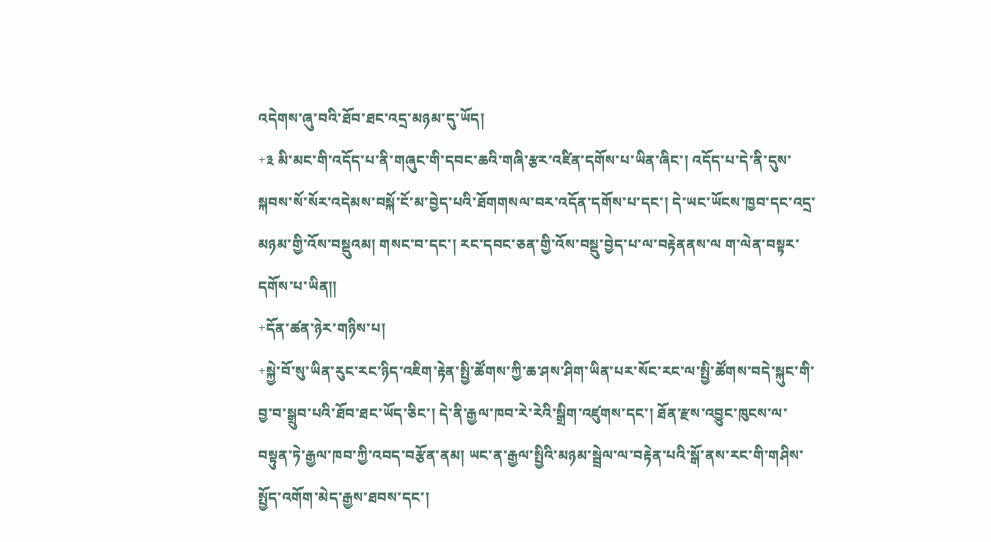འདེགས་ཞུ་བའི་ཐོབ་ཐང་འདྲ་མཉམ་དུ་ཡོད།
+༣ མི་མང་གི་འདོད་པ་ནི་གཞུང་གི་དབང་ཆའི་གཞི་རྩར་འཛིན་དགོས་པ་ཡིན་ཞིང་། འདོད་པ་དེ་ནི་དུས་སྐབས་སོ་སོར་འདེམས་བསྐོ་ངོ་མ་བྱེད་པའི་ཐོགགསལ་བར་འདོན་དགོས་པ་དང་། དེ་ཡང་ཡོངས་ཁྱབ་དང་འདྲ་མཉམ་གྱི་འོས་བསྡུའམ། གསང་བ་དང་། རང་དབང་ཅན་གྱི་འོས་བསྡུ་བྱེད་པ་ལ་བརྟེནནས་ལ ག་ལེན་བསྟར་དགོས་པ་ཡིན༎
+དོན་ཚན་ཉེར་གཉིས་པ།
+སྐྱེ་བོ་སུ་ཡིན་རུང་རང་ཉིད་འཇིག་རྟེན་སྤྱི་ཚོགས་ཀྱི་ཆ་ཤས་ཤིག་ཡིན་པར་སོང་རང་ལ་སྤྱི་ཚོགས་བདེ་སྐུང་གི་བྱ་བ་སྒྲུབ་པའི་ཐོབ་ཐང་ཡོད་ཅིང་། དེ་ནི་རྒྱལ་ཁབ་རེ་རེའི་སྒྲིག་འཛུགས་དང་། ཐོན་རྫས་འབྱུང་ཁུངས་ལ་བསྟུན་ཏེ་རྒྱལ་ཁབ་ཀྱི་འབད་བརྩོན་ནམ། ཡང་ན་རྒྱལ་སྤྱིའི་མཉམ་སྦྲེལ་ལ་བརྟེན་པའི་སྒོ་ནས་རང་གི་གཤིས་སྤྱོད་འགོག་མེད་རྒྱས་ཐབས་དང་།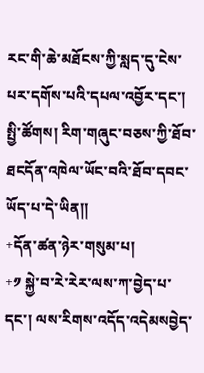རང་གི་ཆེ་མཐོངས་ཀྱི་སླད་དུ་ངེས་པར་དགོས་པའི་དཔལ་འབྱོར་དང་། སྤྱི་ཚོགས། རིག་གཞུང་བཅས་ཀྱི་ཐོབ་ཐངདོན་འཁེལ་ཡོང་བའི་ཐོབ་དབང་ཡོད་པ་དེ་ཡིན༎
+དོན་ཚན་ཉེར་གསུམ་པ།
+༡ སྐྱེ་བ་རེ་རེར་ལས་ཀ་བྱེད་པ་དང་། ལས་རིགས་འདོད་འདེམསབྱེད་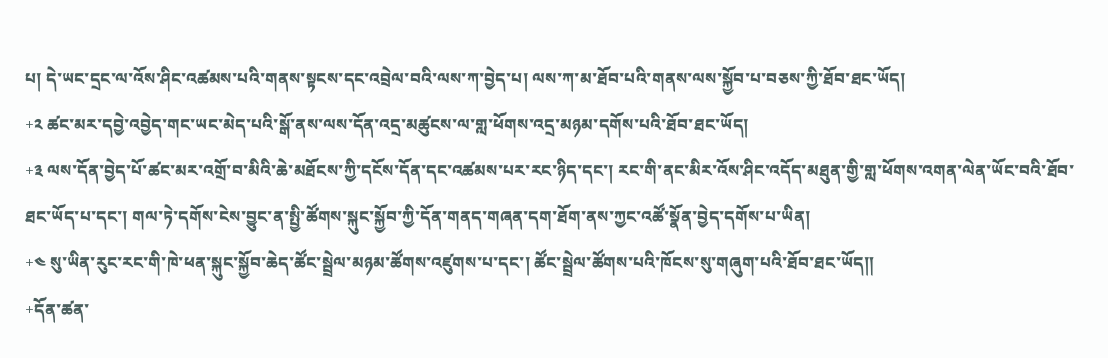པ། དེ་ཡང་དྲང་ལ་འོས་ཤིང་འཚམས་པའི་གནས་སྟངས་དང་འབྲེལ་བའི་ལས་ཀ་བྱེད་པ། ལས་ཀ་མ་ཐོབ་པའི་གནས་ལས་སྐྱོབ་པ་བཅས་ཀྱི་ཐོབ་ཐང་ཡོད།
+༢ ཚང་མར་དབྱེ་འབྱེད་གང་ཡང་མེད་པའི་སྒོ་ནས་ལས་དོན་འདྲ་མཚུངས་ལ་གླ་ཕོགས་འདྲ་མཉམ་དགོས་པའི་ཐོབ་ཐང་ཡོད།
+༣ ལས་དོན་བྱེད་པོ་ཚང་མར་འགྲོ་བ་མིའི་ཆེ་མཐོངས་ཀྱི་དངོས་དོན་དང་འཚམས་པར་རང་ཉིད་དང་། རང་གི་ནང་མིར་འོས་ཤིང་འདོད་མཐུན་གྱི་གླ་ཕོགས་འགན་ལེན་ཡོང་བའི་ཐོབ་ཐང་ཡོད་པ་དང་། གལ་ཏེ་དགོས་ངེས་བྱུང་ན་སྤྱི་ཚོགས་སྐུང་སྐྱོབ་ཀྱི་དོན་གནད་གཞན་དག་ཐོག་ནས་ཀྱང་འཚོ་སྣོན་བྱེད་དགོས་པ་ཡིན།
+༤ སུ་ཡིན་རུང་རང་གི་ཁེ་ཕན་སྐུང་སྐྱོབ་ཆེད་ཚོང་སྦྲེལ་མཉམ་ཚོགས་འཛུགས་པ་དང་། ཚོང་སྦྲེལ་ཚོགས་པའི་ཁོངས་སུ་གཞུག་པའི་ཐོབ་ཐང་ཡོད༎
+དོན་ཚན་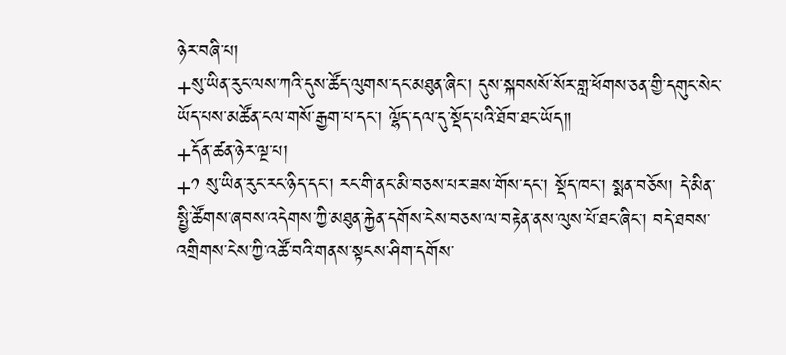ཉེར་བཞི་པ།
+སུ་ཡིན་རུང་ལས་ཀའི་དུས་ཚོད་ལུགས་དང་མཐུན་ཞིང་། དུས་སྐབསསོ་སོར་གླ་ཕོགས་ཅན་གྱི་དགུང་སེང་ཡོད་པས་མཚོན་ངལ་གསོ་རྒྱག་པ་དང་། ལྷོད་དལ་དུ་སྡོད་པའི་ཐོབ་ཐང་ཡོད༎
+དོན་ཚན་ཉེར་ལྔ་པ།
+༡ སུ་ཡིན་རུང་རང་ཉིད་དང་། རང་གི་ནང་མི་བཅས་པར་ཟས་གོས་དང་། སྡོད་ཁང་། སྨན་བཅོས། དེ་མིན་སྤྱི་ཚོགས་ཞབས་འདེགས་ཀྱི་མཐུན་རྐྱེན་དགོས་ངེས་བཅས་ལ་བརྟེན་ནས་ལུས་པོ་ཐང་ཞིང་། བདེ་ཐབས་འགྲིགས་ངེས་ཀྱི་འཚོ་བའི་གནས་སྟངས་ཤིག་དགོས་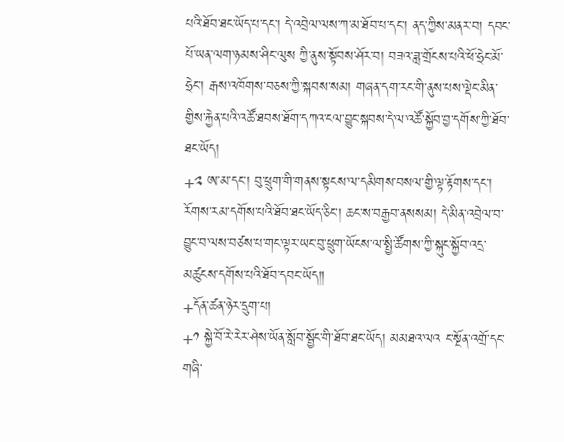པའི་ཐོབ་ཐང་ཡོད་པ་དང་། དེ་འབྲེལ་ལས་ཀ་མ་ཐོབ་པ་དང་། ནད་ཀྱིས་མནར་བ། དབང་པོ་ཡན་ལག་ཉམས་ཤིང་ལུས ཀྱི་ནུས་སྟོབས་ཤོར་བ། བཟའ་ཟླ་གྲོངས་པའི་ཕོ་ཧྲེང་མོ་ཧྲེང་། རྒས་འཁོགས་བཅས་ཀྱི་སྐབས་སམ། གཞན་དག་རང་གི་ནུས་པས་ལྡེང་མིན་གྱིས་རྐྱེན་པའི་འཚོ་ཐབས་ཐོག་དཀའ་ངལ་བྱུང་སྐབས་དེ་ལ་འཚོ་སྐྱོབ་བྱ་དགོས་ཀྱི་ཐོབ་ཐང་ཡོད།
+༢ ཨ་མ་དང་། བུ་ཕྲུག་གི་གནས་སྟངས་ལ་དམིགས་བསལ་གྱི་ལྟ་རྟོགས་དང་། རོགས་རམ་དགོས་པའི་ཐོབ་ཐང་ཡོད་ཅིང་། ཆང་ས་བརྒྱབ་ནསསམ། དེ་མིན་འབྲེལ་བ་བྱུང་བ་ལས་བཙས་པ་གང་ལྟར་ཡང་བུ་ཕྲུག་ཡོངས་ལ་སྤྱི་ཚོགས་ཀྱི་སྐུང་སྐྱོབ་འདྲ་མཚུངས་དགོས་པའི་ཐོབ་དབང་ཡོད༎
+དོན་ཚན་ཉེར་དྲུག་པ།
+༡ སྐྱེ་བོ་རེ་རེར་ཤེས་ཡོན་སློབ་སྦྱོང་གི་ཐོབ་ཐང་ཡོད། མམཐའ་ལའ ང་སྔོན་འགྲོ་དང་གཞི་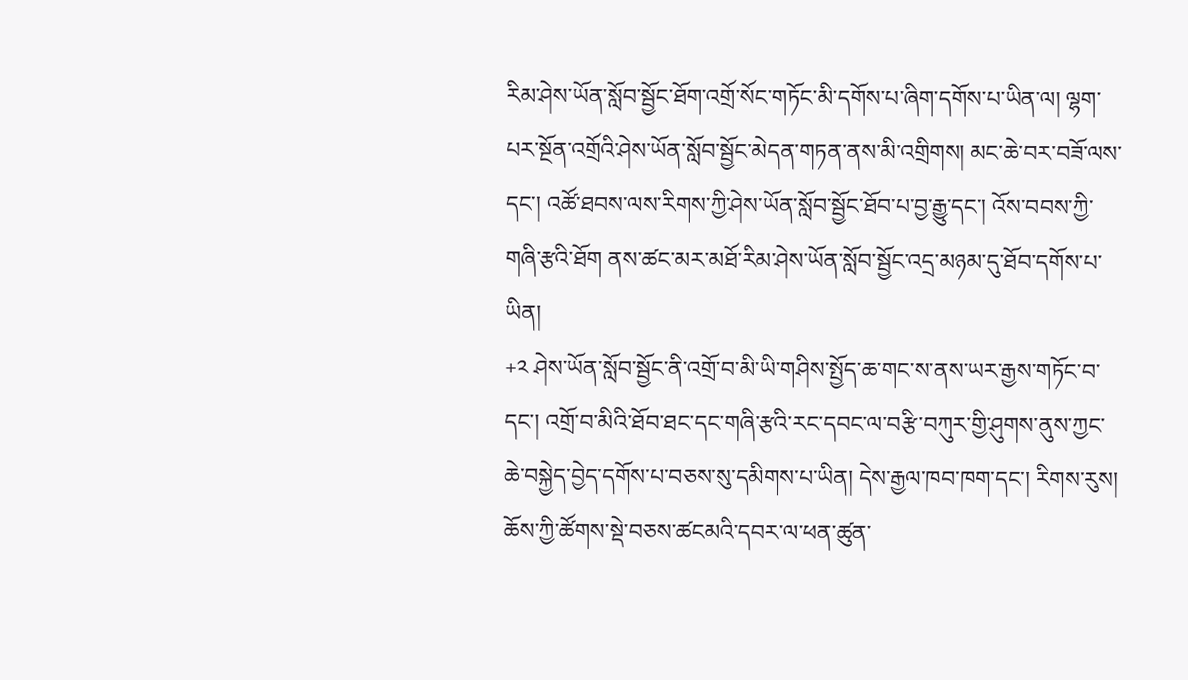རིམ་ཤེས་ཡོན་སློབ་སྦྱོང་ཐོག་འགྲོ་སོང་གཏོང་མི་དགོས་པ་ཞིག་དགོས་པ་ཡིན་ལ། ལྷག་པར་སྔོན་འགྲོའི་ཤེས་ཡོན་སློབ་སྦྱོང་མེདན་གཏན་ནས་མི་འགྲིགས། མང་ཆེ་བར་བཟོ་ལས་དང་། འཚོ་ཐབས་ལས་རིགས་ཀྱི་ཤེས་ཡོན་སློབ་སྦྱོང་ཐོབ་པ་བྱ་རྒྱུ་དང་། འོས་བབས་ཀྱི་གཞི་རྩའི་ཐོག ནས་ཚང་མར་མཐོ་རིམ་ཤེས་ཡོན་སློབ་སྦྱོང་འདྲ་མཉམ་དུ་ཐོབ་དགོས་པ་ཡིན།
+༢ ཤེས་ཡོན་སློབ་སྦྱོང་ནི་འགྲོ་བ་མི་ཡི་གཤིས་སྤྱོད་ཆ་གང་ས་ནས་ཡར་རྒྱས་གཏོང་བ་དང་། འགྲོ་བ་མིའི་ཐོབ་ཐང་དང་གཞི་རྩའི་རང་དབང་ལ་བརྩི་བཀུར་གྱི་ཤུགས་ནུས་ཀྱང་ཆེ་བསྐྱེད་བྱེད་དགོས་པ་བཅས་སུ་དམིགས་པ་ཡིན། དེས་རྒྱལ་ཁབ་ཁག་དང་། རིགས་རུས། ཆོས་ཀྱི་ཚོགས་སྡེ་བཅས་ཚངམའི་དབར་ལ་ཕན་ཚུན་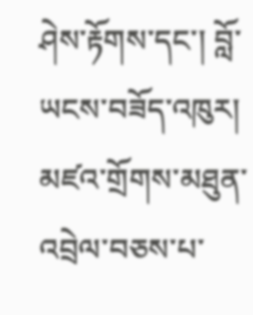ཤེས་རྟོགས་དང་། བློ་ཡངས་བཟོད་འཁུར། མཛའ་གྲོགས་མཐུན་འབྲེལ་བཅས་པ་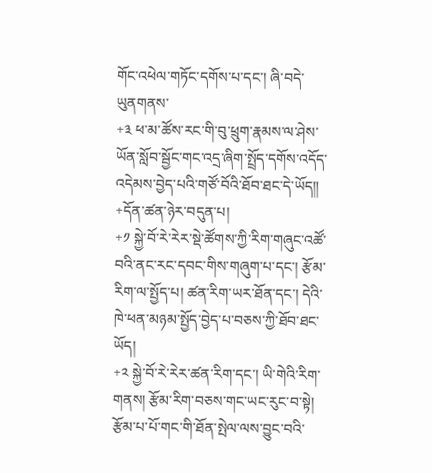གོང་འཕེལ་གཏོང་དགོས་པ་དང་། ཞི་བདེ་ཡུནགནས་
+༣ ཕ་མ་ཚོས་རང་གི་བུ་ཕྲུག་རྣམས་ལ་ཤེས་ཡོན་སློབ་སྦྱོང་གང་འདྲ་ཞིག་སྤྲོད་དགོས་འདོད་འདེམས་བྱེད་པའི་གཙོ་བོའི་ཐོབ་ཐང་དེ་ཡོད༎
+དོན་ཚན་ཉེར་བདུན་པ།
+༡ སྐྱེ་བོ་རེ་རེར་སྡེ་ཚོགས་ཀྱི་རིག་གཞུང་འཚོ་བའི་ནང་རང་དབང་གིས་གཞུག་པ་དང་། རྩོམ་རིག་ལ་སྤྱོད་པ། ཚན་རིག་ཡར་ཐོན་དང་། དེའི་ཁེ་ཕན་མཉམ་སྤྱོད་བྱེད་པ་བཅས་ཀྱི་ཐོབ་ཐང་ཡོད།
+༢ སྐྱེ་བོ་རེ་རེར་ཚན་རིག་དང་། ཡི་གེའི་རིག་གནས། རྩོམ་རིག་བཅས་གང་ཡང་རུང་བ་སྟེ། རྩོམ་པ་པོ་གང་གི་ཐོན་སྤེལ་ལས་བྱུང་བའི་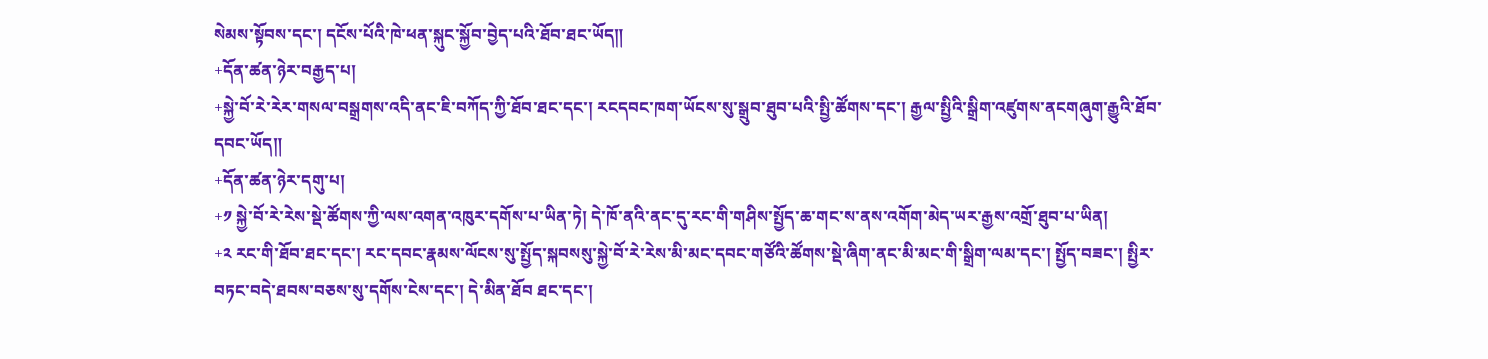སེམས་སྟོབས་དང་། དངོས་པོའི་ཁེ་ཕན་སྐུང་སྐྱོབ་བྱེད་པའི་ཐོབ་ཐང་ཡོད༎
+དོན་ཚན་ཉེར་བརྒྱད་པ།
+སྐྱེ་བོ་རེ་རེར་གསལ་བསྒྲགས་འདི་ནང་ཇི་བཀོད་ཀྱི་ཐོབ་ཐང་དང་། རངདབང་ཁག་ཡོངས་སུ་སྒྲུབ་ཐུབ་པའི་སྤྱི་ཚོགས་དང་། རྒྱལ་སྤྱིའི་སྒྲིག་འཛུགས་ནངགཞུག་རྒྱུའི་ཐོབ་དབང་ཡོད༎
+དོན་ཚན་ཉེར་དགུ་པ།
+༡ སྐྱེ་བོ་རེ་རེས་སྡེ་ཚོགས་ཀྱི་ལས་འགན་འཁུར་དགོས་པ་ཡིན་ཏེ། དེ་ཁོ་ནའི་ནང་དུ་རང་གི་གཤིས་སྤྱོད་ཆ་གང་ས་ནས་འགོག་མེད་ཡར་རྒྱས་འགྲོ་ཐུབ་པ་ཡིན།
+༢ རང་གི་ཐོབ་ཐང་དང་། རང་དབང་རྣམས་ལོངས་སུ་སྤྱོད་སྐབསསུ་སྐྱེ་བོ་རེ་རེས་མི་མང་དབང་གཙོའི་ཚོགས་སྡེ་ཞིག་ནང་མི་མང་གི་སྒྲིག་ལམ་དང་། སྤྱོད་བཟང་། སྤྱིར་བཏང་བདེ་ཐབས་བཅས་སུ་དགོས་ངེས་དང་། དེ་མིན་ཐོབ ཐང་དང་།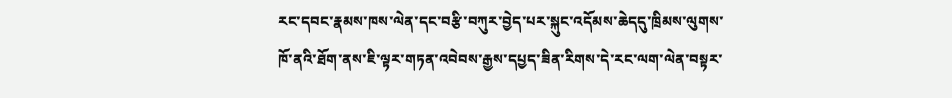རང་དབང་རྣམས་ཁས་ལེན་དང་བརྩི་བཀུར་བྱེད་པར་སྐུང་འདོམས་ཆེདདུ་ཁྲིམས་ལུགས་ཁོ་ནའི་ཐོག་ནས་ཇི་ལྟར་གཏན་འབེབས་རྒྱས་དཔྱད་ཟིན་རིགས་དེ་རང་ལག་ལེན་བསྟར་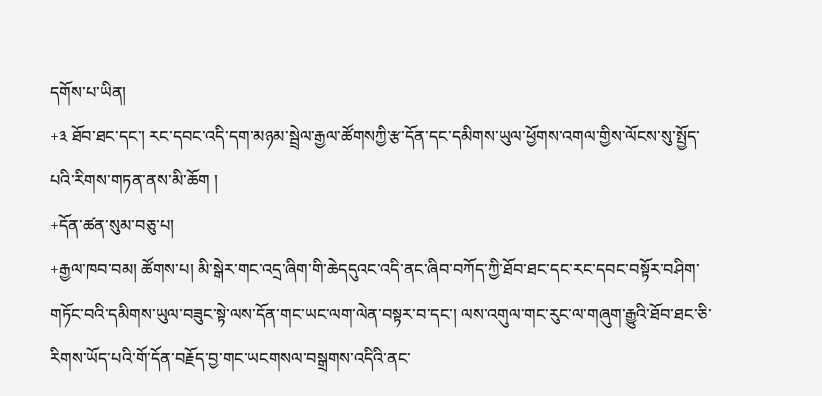དགོས་པ་ཡིན།
+༣ ཐོབ་ཐང་དང་། རང་དབང་འདི་དག་མཉམ་སྦྲེལ་རྒྱལ་ཚོགསཀྱི་རྩ་དོན་དང་དམིགས་ཡུལ་ཕྱོགས་འགལ་གྱིས་ལོངས་སུ་སྤྱོད་པའི་རིགས་གཏན་ནས་མི་ཆོག །
+དོན་ཚན་སུམ་བཅུ་པ།
+རྒྱལ་ཁབ་བམ། ཚོགས་པ། མི་སྒེར་གང་འདྲ་ཞིག་གི་ཆེདདུའང་འདི་ནང་ཞིབ་བཀོད་ཀྱི་ཐོབ་ཐང་དང་རང་དབང་བསྟོར་བཤིག་གཏོང་བའི་དམིགས་ཡུལ་བཟུང་སྟེ་ལས་དོན་གང་ཡང་ལག་ལེན་བསྟར་བ་དང་། ལས་འགུལ་གང་རུང་ལ་གཞུག་རྒྱུའི་ཐོབ་ཐང་ཅི་རིགས་ཡོད་པའི་གོ་དོན་བརྗོད་བྱ་གང་ཡངགསལ་བསྒྲགས་འདིའི་ནང་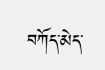བཀོད་མེད་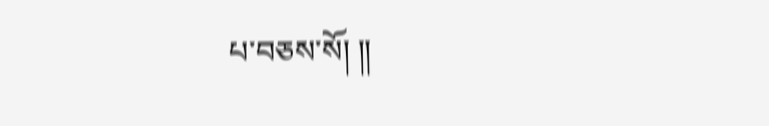པ་བཅས་སོ། ༎